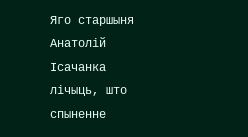Яго старшыня Анатолій Ісачанка лічыць, што спыненне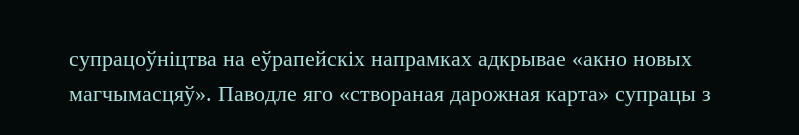супрацоўніцтва на еўрапейскіх напрамках адкрывае «акно новых магчымасцяў». Паводле яго «створаная дарожная карта» супрацы з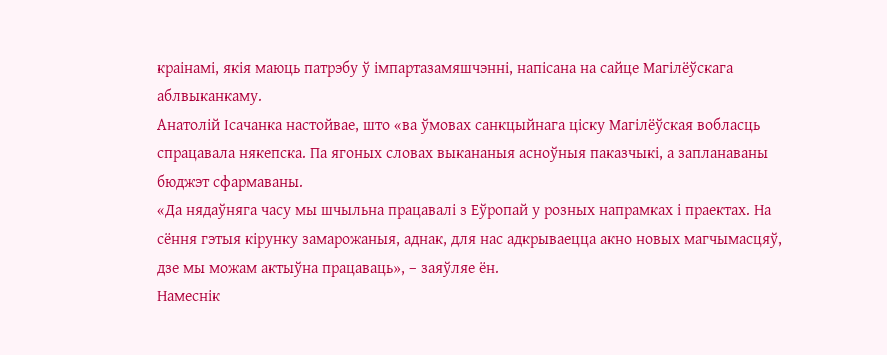краінамі, якія маюць патрэбу ў імпартазамяшчэнні, напісана на сайце Магілёўскага аблвыканкаму.
Анатолій Ісачанка настойвае, што «ва ўмовах санкцыйнага ціску Магілёўская вобласць спрацавала някепска. Па ягоных словах выкананыя асноўныя паказчыкі, а запланаваны бюджэт сфармаваны.
«Да нядаўняга часу мы шчыльна працавалі з Еўропай у розных напрамках і праектах. На сёння гэтыя кірунку замарожаныя, аднак, для нас адкрываецца акно новых магчымасцяў, дзе мы можам актыўна працаваць», – заяўляе ён.
Намеснік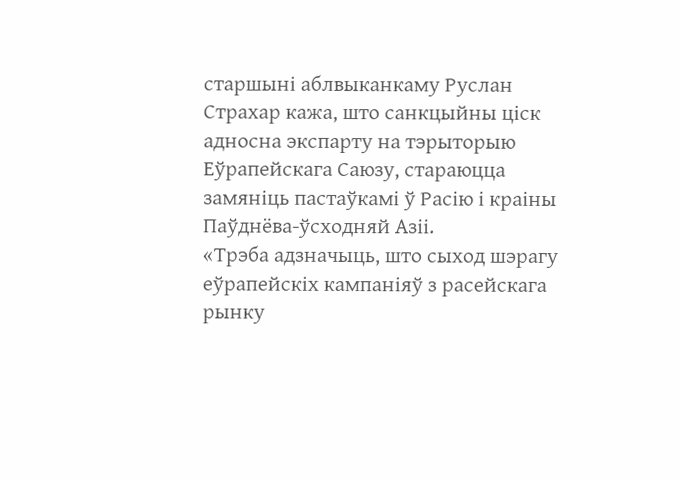старшыні аблвыканкаму Руслан Страхар кажа, што санкцыйны ціск адносна экспарту на тэрыторыю Еўрапейскага Саюзу, стараюцца замяніць пастаўкамі ў Расію і краіны Паўднёва-ўсходняй Азіі.
«Трэба адзначыць, што сыход шэрагу еўрапейскіх кампаніяў з расейскага рынку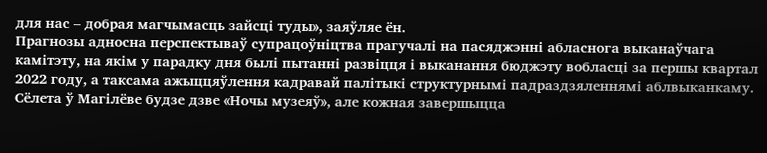для нас – добрая магчымасць зайсці туды», заяўляе ён.
Прагнозы адносна перспектываў супрацоўніцтва прагучалі на пасяджэнні абласнога выканаўчага камітэту, на якім у парадку дня былі пытанні развіцця і выканання бюджэту вобласці за першы квартал 2022 году, а таксама ажыццяўлення кадравай палітыкі структурнымі падраздзяленнямі аблвыканкаму.
Сёлета ў Магілёве будзе дзве «Ночы музеяў», але кожная завершыцца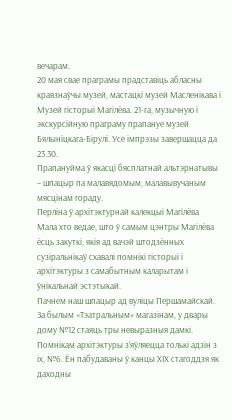вечарам.
20 мая свае праграмы прадставіць абласны краязнаўчы музей, мастацкі музей Масленікава і Музей гісторыі Магілёва. 21-га, музычную і экскурсійную праграму прапануе музей Бялыніцкага-Бірулі. Усе імпрэзы завершацца да 23.30.
Прапануйма ў якасці бясплатнай альтэрнатывы – шпацыр па малавядомым, малавывучаным мясцінам гораду.
Перліна ў архітэктурнай калекцыі Магілёва
Мала хто ведае, што ў самым цэнтры Магілёва ёсць закуткі, якія ад вачэй штодзённых сузіральнікаў схавалі помнікі гісторыі і архітэктуры з самабытным каларытам і ўнікальнай эстэтыкай.
Пачнем наш шпацыр ад вуліцы Першамайскай. За былым «Тэатральным» магазінам, у двары дому №12 стаяць тры невыразныя дамкі.
Помнікам архітэктуры з’яўляецца толькі адзін з іх, №6. Ён пабудаваны ў канцы ХІХ стагоддзя як даходны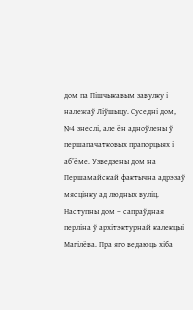дом па Пішчыкавым завулку і належаў Ліўшыцу. Суседні дом, №4 знеслі, але ён адноўлены ў першапачатковых прапорцыях і аб’ёме. Узведзены дом на Першамайскай фактычна адрэзаў мясцінку ад людных вуліц.
Наступны дом – сапраўдная перліна ў архітэктурнай калекцыі Магілёва. Пра яго ведаюць хіба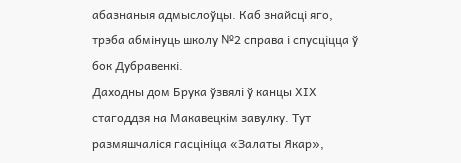абазнаныя адмыслоўцы. Каб знайсці яго, трэба абмінуць школу №2 справа і спусціцца ў бок Дубравенкі.
Даходны дом Брука ўзвялі ў канцы ХІХ стагоддзя на Макавецкім завулку. Тут размяшчаліся гасцініца «Залаты Якар»,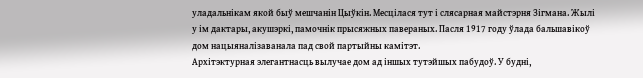уладальнікам якой быў мешчанін Цыўкін. Месцілася тут і слясарная майстэрня Зігмана. Жылі у ім дактары, акушэркі, памочнік прысяжных павераных. Пасля 1917 году ўлада бальшавікоў дом нацыяналізаванала пад свой партыйны камітэт.
Архітэктурная элегантнасць вылучае дом ад іншых тутэйшых пабудоў. У будні,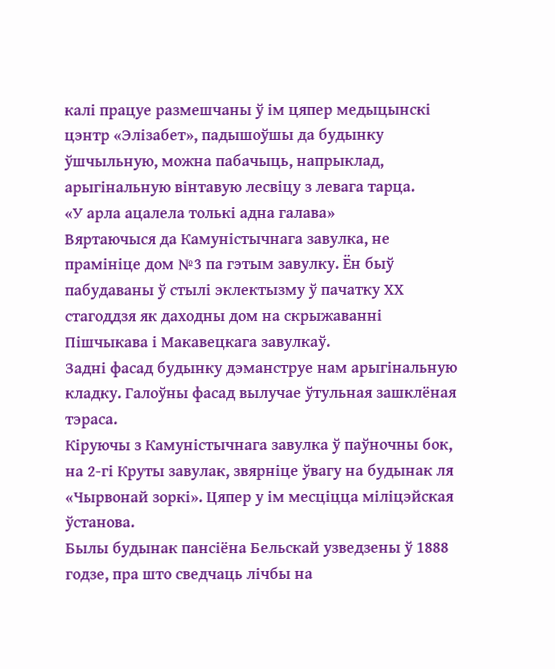калі працуе размешчаны ў ім цяпер медыцынскі цэнтр «Элізабет», падышоўшы да будынку ўшчыльную, можна пабачыць, напрыклад, арыгінальную вінтавую лесвіцу з левага тарца.
«У арла ацалела толькі адна галава»
Вяртаючыся да Камуністычнага завулка, не прамініце дом №3 па гэтым завулку. Ён быў пабудаваны ў стылі эклектызму ў пачатку ХХ стагоддзя як даходны дом на скрыжаванні Пішчыкава і Макавецкага завулкаў.
Задні фасад будынку дэманструе нам арыгінальную кладку. Галоўны фасад вылучае ўтульная зашклёная тэраса.
Кіруючы з Камуністычнага завулка ў паўночны бок, на 2-гі Круты завулак, звярніце ўвагу на будынак ля «Чырвонай зоркі». Цяпер у ім месціцца міліцэйская ўстанова.
Былы будынак пансіёна Бельскай узведзены ў 1888 годзе, пра што сведчаць лічбы на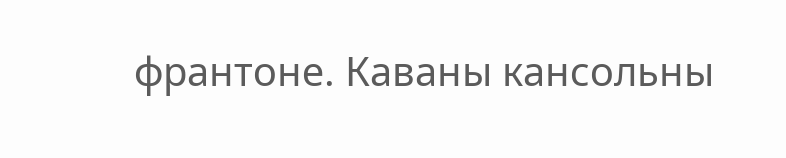франтоне. Каваны кансольны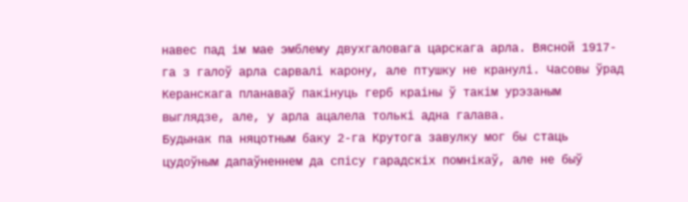навес пад ім мае эмблему двухгаловага царскага арла. Вясной 1917-га з галоў арла сарвалі карону, але птушку не кранулі. Часовы ўрад Керанскага планаваў пакінуць герб краіны ў такім урэзаным выглядзе, але, у арла ацалела толькі адна галава.
Будынак па няцотным баку 2-га Крутога завулку мог бы стаць цудоўным дапаўненнем да спісу гарадскіх помнікаў, але не быў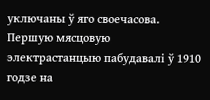уключаны ў яго своечасова.
Першую мясцовую электрастанцыю пабудавалі ў 1910 годзе на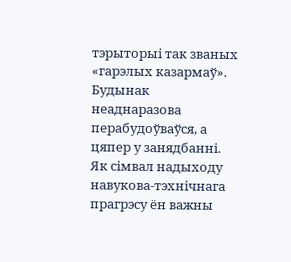тэрыторыі так званых «гарэлых казармаў». Будынак неаднаразова перабудоўваўся, а цяпер у занядбанні.
Як сімвал надыходу навукова-тэхнічнага прагрэсу ён важны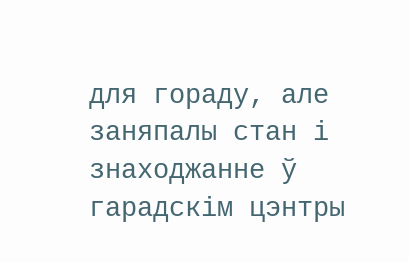для гораду, але заняпалы стан і знаходжанне ў гарадскім цэнтры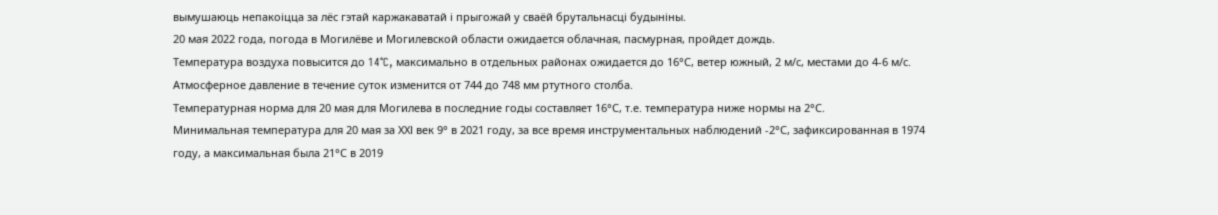вымушаюць непакоіцца за лёс гэтай каржакаватай і прыгожай у сваёй брутальнасці будыніны.
20 мая 2022 года, погода в Могилёве и Могилевской области ожидается облачная, пасмурная, пройдет дождь.
Температура воздуха повысится до 14°C, максимально в отдельных районах ожидается до 16°С, ветер южный, 2 м/с, местами до 4-6 м/с.
Атмосферное давление в течение суток изменится от 744 до 748 мм ртутного столба.
Температурная норма для 20 мая для Могилева в последние годы составляет 16°С, т.е. температура ниже нормы на 2°С.
Минимальная температура для 20 мая за ХХІ век 9° в 2021 году, за все время инструментальных наблюдений -2°С, зафиксированная в 1974 году, а максимальная была 21°С в 2019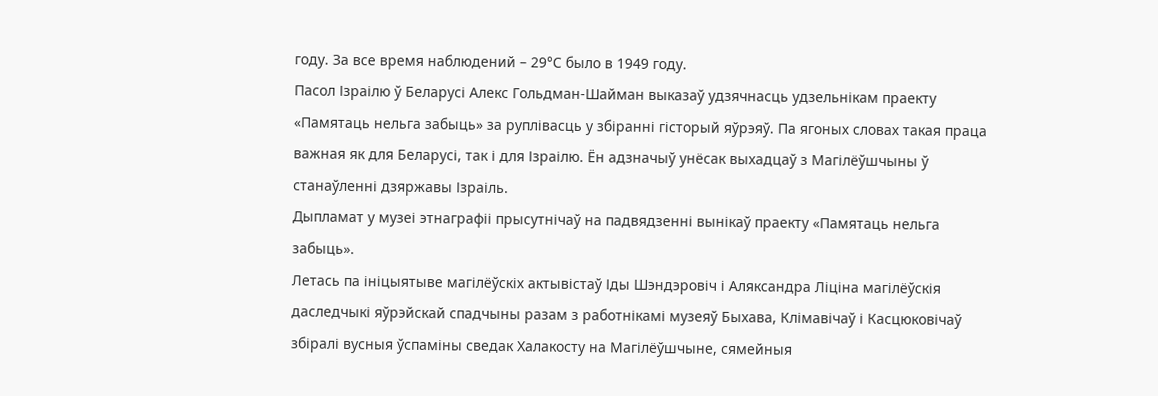году. За все время наблюдений – 29°С было в 1949 году.
Пасол Ізраілю ў Беларусі Алекс Гольдман-Шайман выказаў удзячнасць удзельнікам праекту «Памятаць нельга забыць» за руплівасць у збіранні гісторый яўрэяў. Па ягоных словах такая праца важная як для Беларусі, так і для Ізраілю. Ён адзначыў унёсак выхадцаў з Магілёўшчыны ў станаўленні дзяржавы Ізраіль.
Дыпламат у музеі этнаграфіі прысутнічаў на падвядзенні вынікаў праекту «Памятаць нельга забыць».
Летась па ініцыятыве магілёўскіх актывістаў Іды Шэндэровіч і Аляксандра Ліціна магілёўскія даследчыкі яўрэйскай спадчыны разам з работнікамі музеяў Быхава, Клімавічаў і Касцюковічаў збіралі вусныя ўспаміны сведак Халакосту на Магілёўшчыне, сямейныя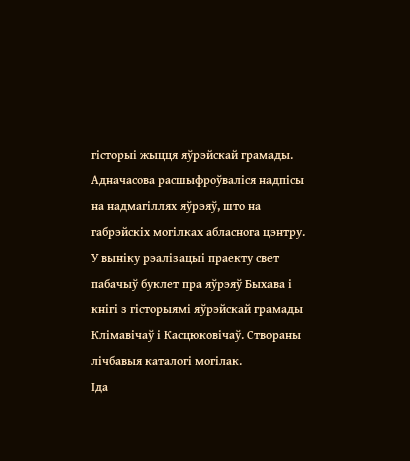гісторыі жыцця яўрэйскай грамады. Адначасова расшыфроўваліся надпісы на надмагіллях яўрэяў, што на габрэйскіх могілках абласнога цэнтру.
У выніку рэалізацыі праекту свет пабачыў буклет пра яўрэяў Быхава і кнігі з гісторыямі яўрэйскай грамады Клімавічаў і Касцюковічаў. Створаны лічбавыя каталогі могілак.
Іда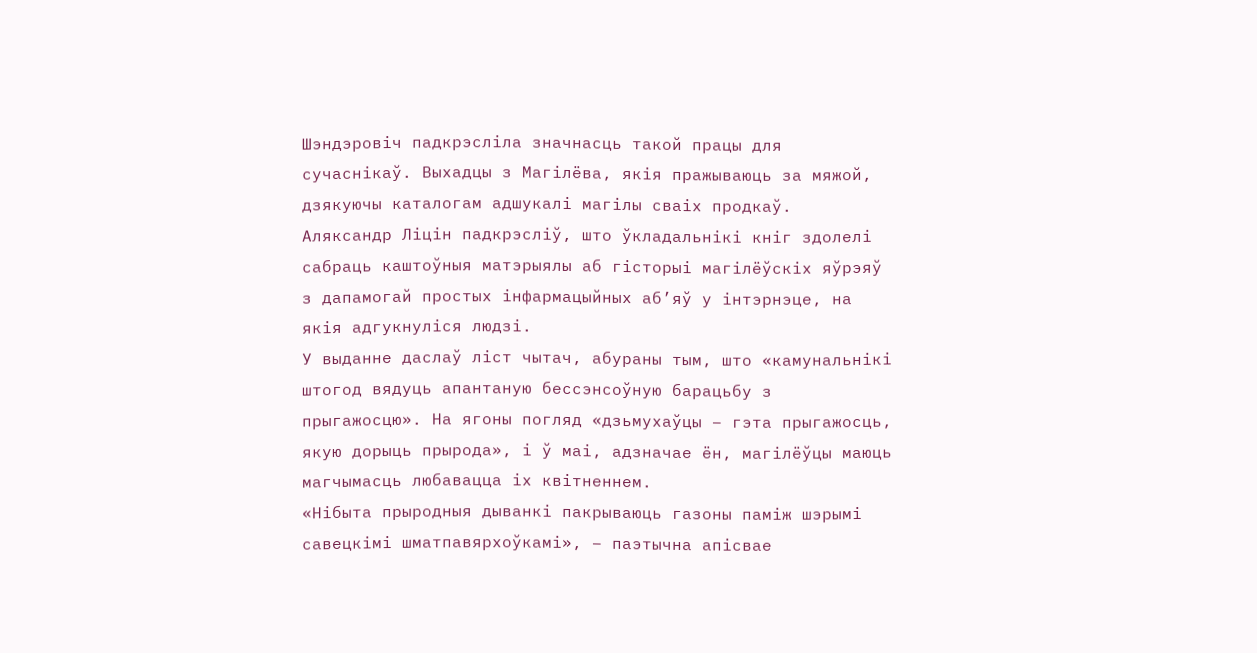Шэндэровіч падкрэсліла значнасць такой працы для сучаснікаў. Выхадцы з Магілёва, якія пражываюць за мяжой, дзякуючы каталогам адшукалі магілы сваіх продкаў.
Аляксандр Ліцін падкрэсліў, што ўкладальнікі кніг здолелі сабраць каштоўныя матэрыялы аб гісторыі магілёўскіх яўрэяў з дапамогай простых інфармацыйных аб’яў у інтэрнэце, на якія адгукнуліся людзі.
У выданне даслаў ліст чытач, абураны тым, што «камунальнікі штогод вядуць апантаную бессэнсоўную барацьбу з прыгажосцю». На ягоны погляд «дзьмухаўцы – гэта прыгажосць, якую дорыць прырода», і ў маі, адзначае ён, магілёўцы маюць магчымасць любавацца іх квітненнем.
«Нібыта прыродныя дыванкі пакрываюць газоны паміж шэрымі савецкімі шматпавярхоўкамі», – паэтычна апісвае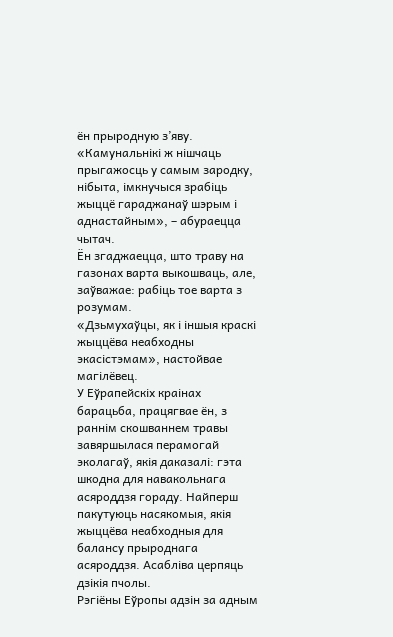ён прыродную з’яву.
«Камунальнікі ж нішчаць прыгажосць у самым зародку, нібыта, імкнучыся зрабіць жыццё гараджанаў шэрым і аднастайным», – абураецца чытач.
Ён згаджаецца, што траву на газонах варта выкошваць, але, заўважае: рабіць тое варта з розумам.
«Дзьмухаўцы, як і іншыя краскі жыццёва неабходны экасістэмам», настойвае магілёвец.
У Еўрапейскіх краінах барацьба, працягвае ён, з раннім скошваннем травы завяршылася перамогай эколагаў, якія даказалі: гэта шкодна для навакольнага асяроддзя гораду. Найперш пакутуюць насякомыя, якія жыццёва неабходныя для балансу прыроднага асяроддзя. Асабліва церпяць дзікія пчолы.
Рэгіёны Еўропы адзін за адным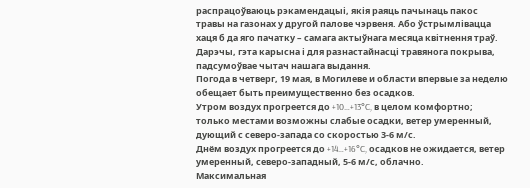распрацоўваюць рэкамендацыі, якія раяць пачынаць пакос травы на газонах у другой палове чэрвеня. Або ўстрымлівацца хаця б да яго пачатку – самага актыўнага месяца квітнення траў. Дарэчы, гэта карысна і для разнастайнасці травянога покрыва, падсумоўвае чытач нашага выдання.
Погода в четверг, 19 мая, в Могилеве и области впервые за неделю обещает быть преимущественно без осадков.
Утром воздух прогреется до +10…+13°C, в целом комфортно; только местами возможны слабые осадки, ветeр умеренный, дующий с северо-запада со скоростью 3-6 м/с.
Днём воздух прогреется до +14…+16°C, осадков не ожидается, ветeр умеренный, северо-западный, 5-6 м/с, облачно.
Максимальная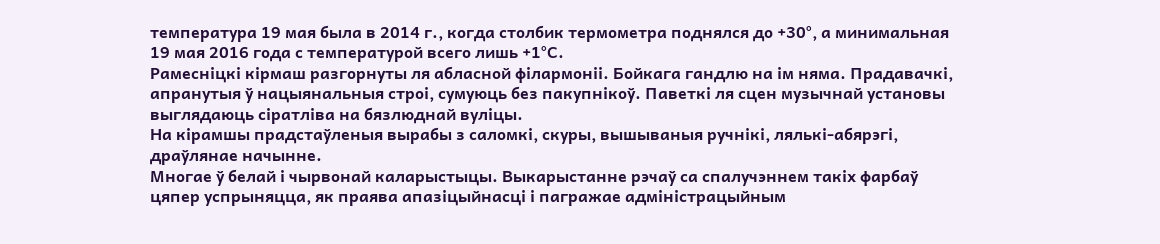температура 19 мая была в 2014 г., когда столбик термометра поднялся до +30°, а минимальная 19 мая 2016 года с температурой всего лишь +1°С.
Рамесніцкі кірмаш разгорнуты ля абласной філармоніі. Бойкага гандлю на ім няма. Прадавачкі, апранутыя ў нацыянальныя строі, сумуюць без пакупнікоў. Паветкі ля сцен музычнай установы выглядаюць сіратліва на бязлюднай вуліцы.
На кірамшы прадстаўленыя вырабы з саломкі, скуры, вышываныя ручнікі, лялькі-абярэгі, драўлянае начынне.
Многае ў белай і чырвонай каларыстыцы. Выкарыстанне рэчаў са спалучэннем такіх фарбаў цяпер успрыняцца, як праява апазіцыйнасці і пагражае адміністрацыйным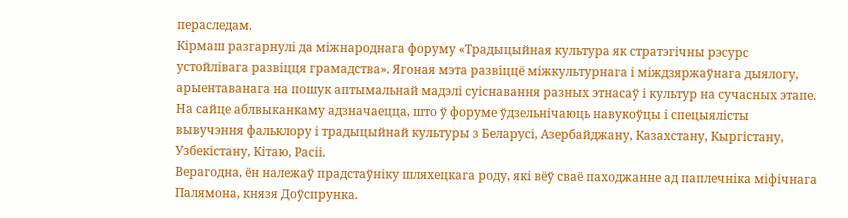пераследам.
Кірмаш разгарнулі да міжнароднага форуму «Традыцыйная культура як стратэгічны рэсурс устойлівага развіцця грамадства». Ягоная мэта развіццё міжкультурнага і міждзяржаўнага дыялогу, арыентаванага на пошук аптымальнай мадэлі суіснавання разных этнасаў і культур на сучасных этапе.
На сайце аблвыканкаму адзначаецца, што ў форуме ўдзельнічаюць навукоўцы і спецыялісты вывучэння фальклору і традыцыйнай культуры з Беларусі, Азербайджану, Казахстану, Кыргістану, Узбекістану, Кітаю, Расіі.
Верагодна, ён належаў прадстаўніку шляхецкага роду, які вёў сваё паходжанне ад паплечніка міфічнага Палямона, князя Доўспрунка.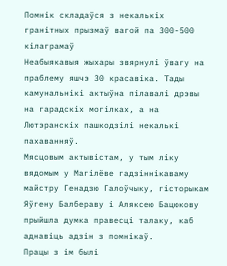Помнік складаўся з некалькіх гранітных прызмаў вагой па 300-500 кілаграмаў
Неабыякавыя жыхары звярнулі ўвагу на праблему яшчэ 30 красавіка. Тады камунальнікі актыўна пілавалі дрэвы на гарадскіх могілках, а на Лютэранскіх пашкодзілі некалькі пахаванняў.
Мясцовым актывістам, у тым ліку вядомым у Магілёве гадзіннікаваму майстру Генадзю Галоўчыку, гісторыкам Яўгену Балбераву і Аляксею Бацюкову прыйшла думка правесці талаку, каб аднавіць адзін з помнікаў.
Працы з ім былі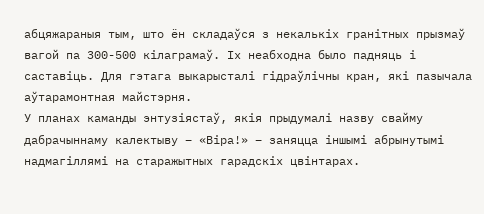абцяжараныя тым, што ён складаўся з некалькіх гранітных прызмаў вагой па 300-500 кілаграмаў. Іх неабходна было падняць і саставіць. Для гэтага выкарысталі гідраўлічны кран, які пазычала аўтарамонтная майстэрня.
У планах каманды энтузіястаў, якія прыдумалі назву свайму дабрачыннаму калектыву – «Віра!» – заняцца іншымі абрынутымі надмагіллямі на старажытных гарадскіх цвінтарах.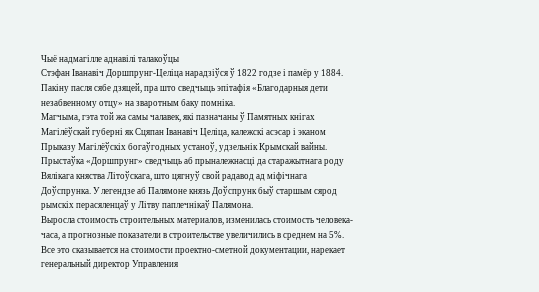Чыё надмагілле аднавілі талакоўцы
Стэфан Іванавіч Доршпрунг-Целіца нарадзіўся ў 1822 годзе і памёр у 1884. Пакіну пасля сябе дзяцей, пра што сведчыць эпітафія «Благодарныя дети незабвенному отцу» на зваротным баку помніка.
Магчыма, гэта той жа самы чалавек, які пазначаны ў Памятных кнігах Магілёўскай губерні як Сцяпан Іванавіч Целіца, калежскі асэсар і эканом Прыказу Магілёўскіх богаўгодных устаноў, удзельнік Крымскай вайны.
Прыстаўка «Доршпрунг» сведчыць аб прыналежнасці да старажытнага роду Вялікага княства Літоўскага, што цягнуў свой радавод ад міфічнага Доўспрунка. У легендзе аб Палямоне князь Доўспрунк быў старшым сярод рымскіх перасяленцаў у Літву паплечнікаў Палямона.
Выросла стоимость строительных материалов, изменилась стоимость человека-часа, а прогнозные показатели в строительстве увеличились в среднем на 5%.
Все это сказывается на стоимости проектно-сметной документации, нарекает генеральный директор Управления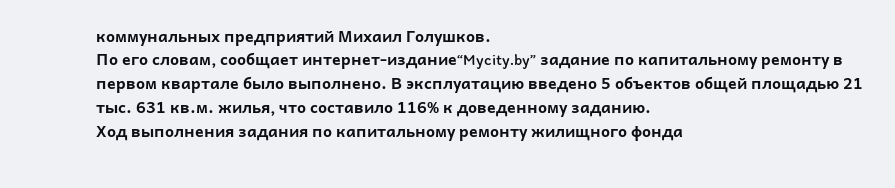коммунальных предприятий Михаил Голушков.
По его словам, сообщает интернет-издание“Mycity.by” задание по капитальному ремонту в первом квартале было выполнено. В эксплуатацию введено 5 объектов общей площадью 21 тыс. 631 кв.м. жилья, что составило 116% к доведенному заданию.
Ход выполнения задания по капитальному ремонту жилищного фонда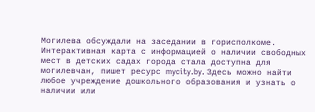Могилева обсуждали на заседании в горисполкоме.
Интерактивная карта с информацией о наличии свободных мест в детских садах города стала доступна для могилевчан, пишет ресурс mycity.by. Здесь можно найти любое учреждение дошкольного образования и узнать о наличии или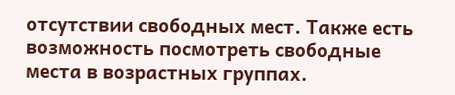отсутствии свободных мест. Также есть возможность посмотреть свободные места в возрастных группах.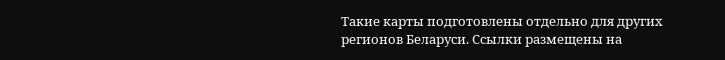Такие карты подготовлены отдельно для других регионов Беларуси. Ссылки размещены на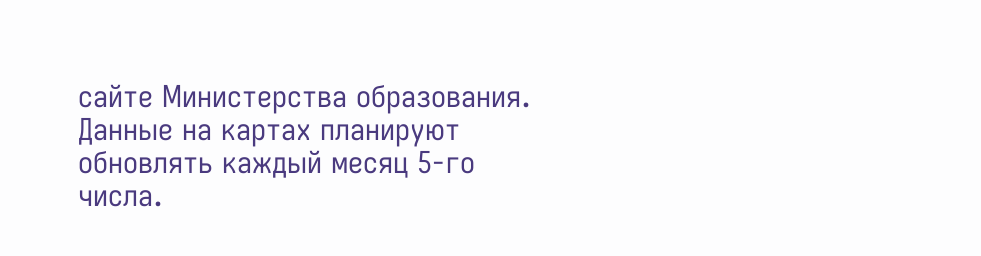сайте Министерства образования.
Данные на картах планируют обновлять каждый месяц 5-го числа.